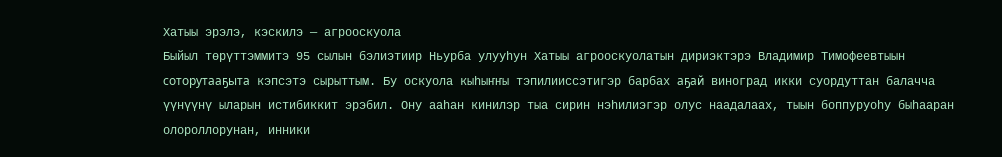Хатыы эрэлэ, кэскилэ — агрооскуола
Быйыл төрүттэммитэ 95 сылын бэлиэтиир Ньурба улууһун Хатыы агрооскуолатын дириэктэрэ Владимир Тимофеевтыын соторутааҕыта кэпсэтэ сырыттым. Бу оскуола кыһыҥҥы тэпилииссэтигэр барбах аҕай виноград икки суордуттан балачча үүнүүнү ыларын истибиккит эрэбил. Ону ааһан кинилэр тыа сирин нэһилиэгэр олус наадалаах, тыын боппуруоһу быһааран олороллорунан, инники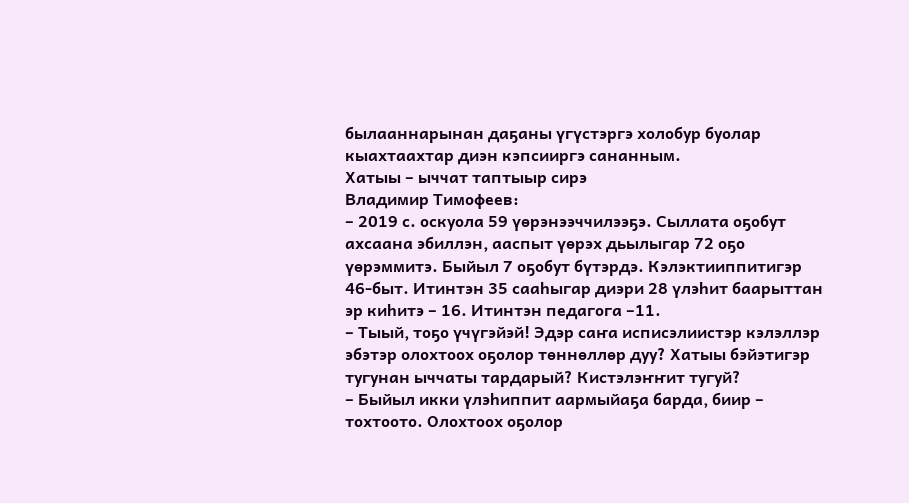былааннарынан даҕаны үгүстэргэ холобур буолар кыахтаахтар диэн кэпсииргэ сананным.
Хатыы – ыччат таптыыр сирэ
Владимир Тимофеев:
– 2019 с. оскуола 59 үөрэнээччилээҕэ. Сыллата оҕобут ахсаана эбиллэн, ааспыт үөрэх дьылыгар 72 оҕо үөрэммитэ. Быйыл 7 оҕобут бүтэрдэ. Кэлэктииппитигэр 46-быт. Итинтэн 35 сааһыгар диэри 28 үлэһит баарыттан эр киһитэ – 16. Итинтэн педагога –11.
– Тыый, тоҕо үчүгэйэй! Эдэр саҥа исписэлиистэр кэлэллэр эбэтэр олохтоох оҕолор төннөллөр дуу? Хатыы бэйэтигэр тугунан ыччаты тардарый? Кистэлэҥҥит тугуй?
– Быйыл икки үлэһиппит аармыйаҕа барда, биир – тохтоото. Олохтоох оҕолор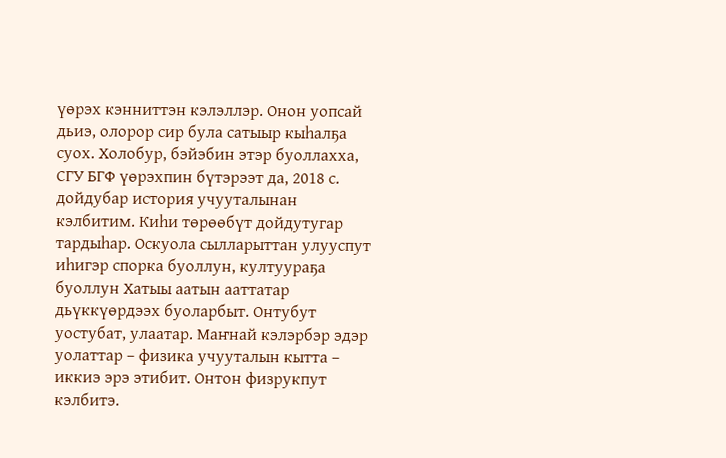үөрэх кэнниттэн кэлэллэр. Онон уопсай дьиэ, олорор сир була сатыыр кыһалҕа суох. Холобур, бэйэбин этэр буоллахха, СГУ БГФ үөрэхпин бүтэрээт да, 2018 с. дойдубар история учууталынан кэлбитим. Киһи төрөөбүт дойдутугар тардыһар. Оскуола сылларыттан улууспут иһигэр спорка буоллун, култуураҕа буоллун Хатыы аатын ааттатар дьүккүөрдээх буоларбыт. Онтубут уостубат, улаатар. Маҥнай кэлэрбэр эдэр уолаттар – физика учууталын кытта – иккиэ эрэ этибит. Онтон физрукпут кэлбитэ.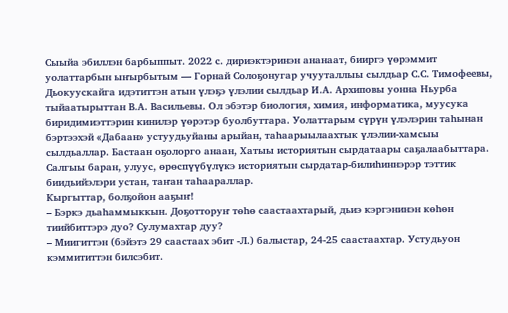Сыыйа эбиллэн барбыппыт. 2022 с. дириэктэринэн ананаат, бииргэ үөрэммит уолаттарбын ыҥырбытым — Горнай Солоҕонугар учууталлыы сылдьар С.С. Тимофеевы, Дьокуускайга идэтиттэн атын үлэҕэ үлэлии сылдьар И.А. Архиповы уонна Ньурба тыйаатырыттан В.А. Васильевы. Ол эбэтэр биология, химия, информатика, муусука биридимиэттэрин кинилэр үөрэтэр буолбуттара. Уолаттарым сүрүн үлэлэрин таһынан бэртээхэй «Дабаан» устуудьуйаны арыйан, таһаарыылаахтык үлэлии-хамсыы сылдьаллар. Бастаан оҕолорго анаан, Хатыы историятын сырдатаары саҕалаабыттара. Салгыы баран, улуус, өрөспүүбүлүкэ историятын сырдатар-билиһиннэрэр тэттик биидьийэлэри устан, таҥан таһаараллар.
Кыргыттар, болҕойон ааҕыҥ!
– Бэркэ дьаһаммыккын. Доҕотторуҥ төһө саастаахтарый, дьиэ кэргэнинэн көһөн тиийбиттэрэ дуо? Сулумахтар дуу?
– Миигиттэн (бэйэтэ 29 саастаах эбит -Л.) балыстар, 24-25 саастаахтар. Устудьуон кэммититтэн билсэбит.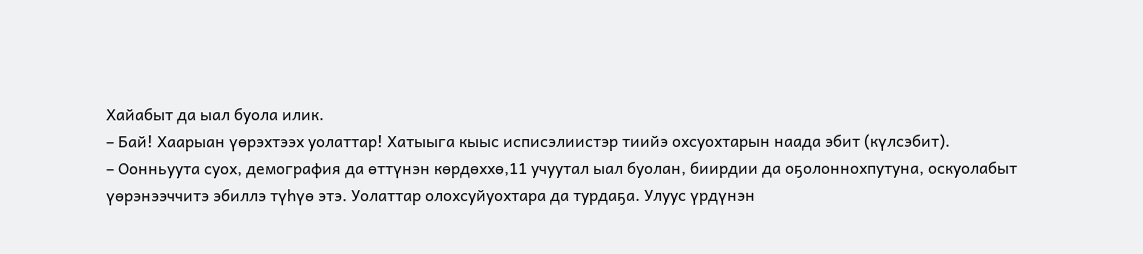Хайабыт да ыал буола илик.
– Бай! Хаарыан үөрэхтээх уолаттар! Хатыыга кыыс исписэлиистэр тиийэ охсуохтарын наада эбит (күлсэбит).
– Оонньуута суох, демография да өттүнэн көрдөххө,11 учуутал ыал буолан, биирдии да оҕолоннохпутуна, оскуолабыт үөрэнээччитэ эбиллэ түһүө этэ. Уолаттар олохсуйуохтара да турдаҕа. Улуус үрдүнэн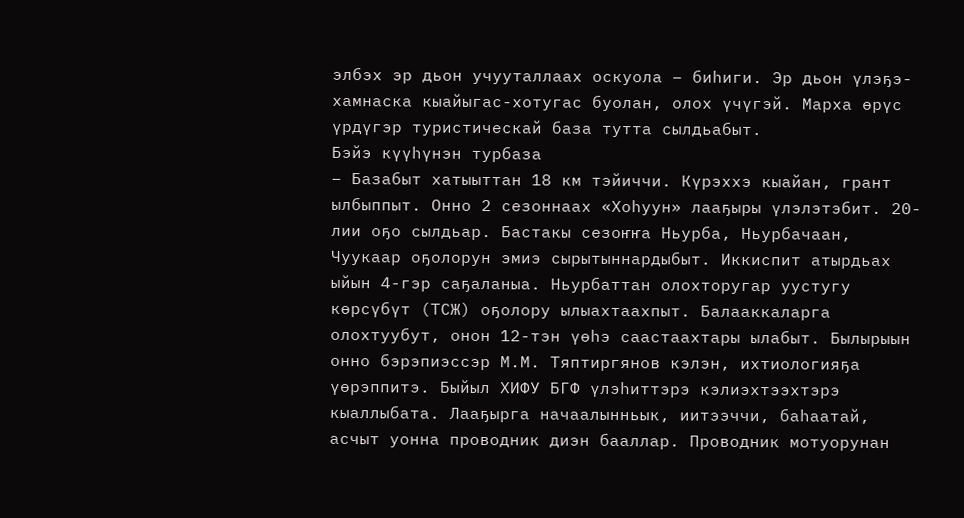элбэх эр дьон учууталлаах оскуола – биһиги. Эр дьон үлэҕэ-хамнаска кыайыгас-хотугас буолан, олох үчүгэй. Марха өрүс үрдүгэр туристическай база тутта сылдьабыт.
Бэйэ күүһүнэн турбаза
– Базабыт хатыыттан 18 км тэйиччи. Күрэххэ кыайан, грант ылбыппыт. Онно 2 сезоннаах «Хоһуун» лааҕыры үлэлэтэбит. 20-лии оҕо сылдьар. Бастакы сезоҥҥа Ньурба, Ньурбачаан, Чуукаар оҕолорун эмиэ сырытыннардыбыт. Иккиспит атырдьах ыйын 4-гэр саҕаланыа. Ньурбаттан олохторугар уустугу көрсүбүт (ТСЖ) оҕолору ылыахтаахпыт. Балааккаларга олохтуубут, онон 12-тэн үөһэ саастаахтары ылабыт. Былырыын онно бэрэпиэссэр М.М. Тяптиргянов кэлэн, ихтиологияҕа үөрэппитэ. Быйыл ХИФУ БГФ үлэһиттэрэ кэлиэхтээхтэрэ кыаллыбата. Лааҕырга начаалынньык, иитээччи, баһаатай, асчыт уонна проводник диэн бааллар. Проводник мотуорунан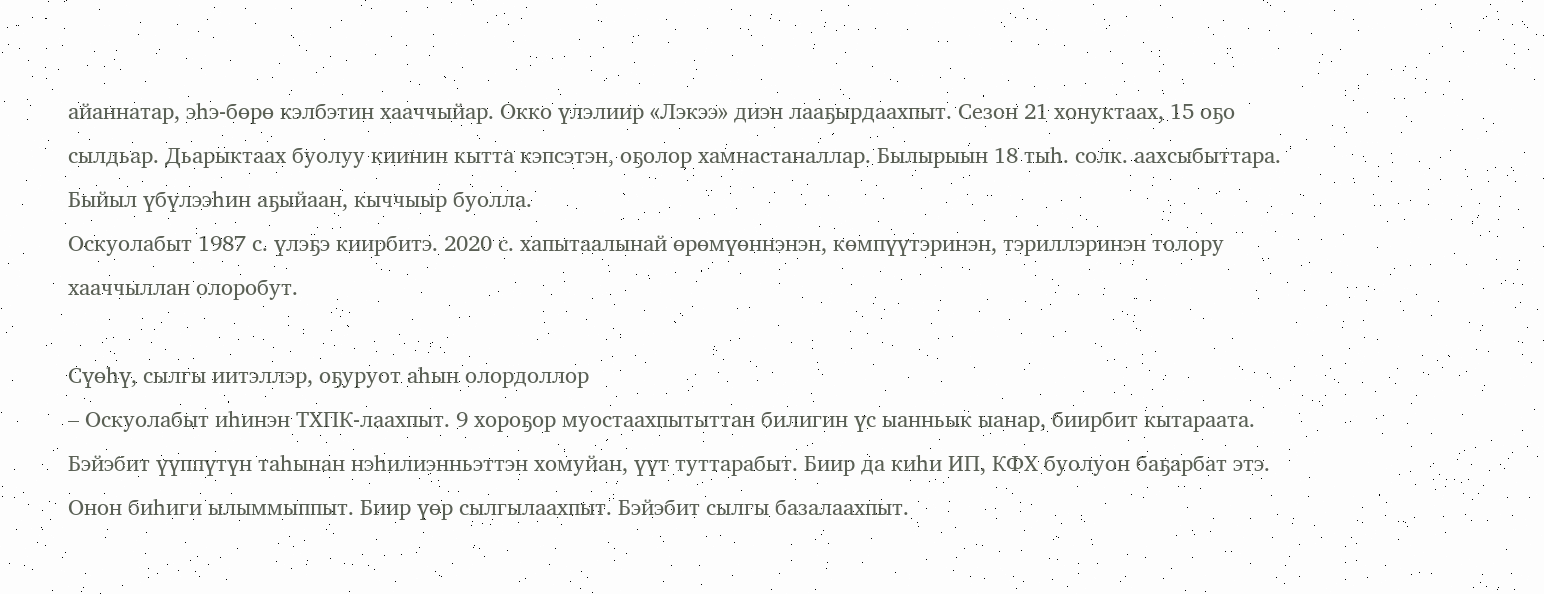айаннатар, эһэ-бөрө кэлбэтин хааччыйар. Окко үлэлиир «Лэкээ» диэн лааҕырдаахпыт. Сезон 21 хонуктаах, 15 оҕо сылдьар. Дьарыктаах буолуу киинин кытта кэпсэтэн, оҕолор хамнастаналлар. Былырыын 18 тыһ. солк. аахсыбыттара. Быйыл үбүлээһин аҕыйаан, кыччыыр буолла.
Оскуолабыт 1987 с. үлэҕэ киирбитэ. 2020 с. хапытаалынай өрөмүөннэнэн, көмпүүтэринэн, тэриллэринэн толору хааччыллан олоробут.

Сүөһү, сылгы иитэллэр, оҕуруот аһын олордоллор
– Оскуолабыт иһинэн ТХПК-лаахпыт. 9 хороҕор муостаахпытыттан билигин үс ыанньык ыанар, биирбит кытараата. Бэйэбит үүппүтүн таһынан нэһилиэнньэттэн хомуйан, үүт туттарабыт. Биир да киһи ИП, КФХ буолуон баҕарбат этэ. Онон биһиги ылыммыппыт. Биир үөр сылгылаахпыт. Бэйэбит сылгы базалаахпыт.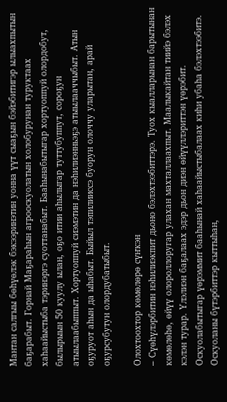Мантан салгыы бөһүөлэк бэкээринэтин уонна үүт сыаҕын бэйэбитигэр ылыахпытын баҕарабыт. Горнай Маҕараһын агрооскуолатын холобурунан туруктаах хаһаайыстыба тэринэргэ суоттанабыт. Бааһынабытыгар хортуоппуй олордобут, былырыын 50 куулу ылан, оҕо итии аһылыгар туттубуппут, сороҕун атыылаабыппыт. Хортуоппуй сиэмэтин да нэһилиэнньэҕэ атыылааччыбыт. Атын оҕуруот аһын да ыһабыт. Быйыл тэпилииссэ буорун олоччу уларытан, арай оҕурсубутун олордубатыбыт.

Олохтоохтор көмөлөрө сүҥкэн
– Сүөһүлэрбитин нэһилиэкпит дьоно бэлэхтээбиттэрэ. Туох кыалларынан барытынан көмөлөһө, өйүү олороллоругар улахан махталлаахпыт. Маалыкайтан тиийэ бэлэх кэлэн турар. Үлэлиэн баҕалаах эдэр дьон диэн өйүүллэриттэн үөрэбит. Оскуолабытыгар үөрэммит бааһынай хаһаайыстыбалаах киһи убаһа бэлэхтээбитэ. Оскуоланы бүтэрбиттэр кыттыһан,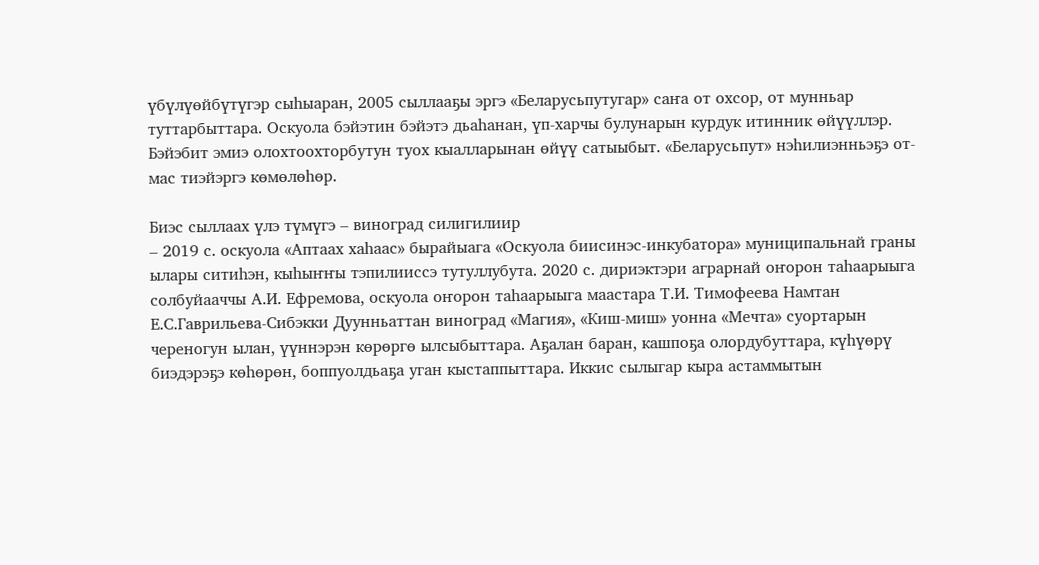үбүлүөйбүтүгэр сыһыаран, 2005 сыллааҕы эргэ «Беларусьпутугар» саҥа от охсор, от мунньар туттарбыттара. Оскуола бэйэтин бэйэтэ дьаһанан, үп-харчы булунарын курдук итинник өйүүллэр. Бэйэбит эмиэ олохтоохторбутун туох кыалларынан өйүү сатыыбыт. «Беларусьпут» нэһилиэнньэҕэ от-мас тиэйэргэ көмөлөһөр.

Биэс сыллаах үлэ түмүгэ – виноград силигилиир
– 2019 с. оскуола «Аптаах хаһаас» бырайыага «Оскуола биисинэс-инкубатора» муниципальнай граны ылары ситиһэн, кыһыҥҥы тэпилииссэ тутуллубута. 2020 с. дириэктэри аграрнай оҥорон таһаарыыга солбуйааччы А.И. Ефремова, оскуола оҥорон таһаарыыга маастара Т.И. Тимофеева Намтан Е.С.Гаврильева-Сибэкки Дуунньаттан виноград «Магия», «Киш-миш» уонна «Мечта» суортарын череногун ылан, үүннэрэн көрөргө ылсыбыттара. Аҕалан баран, кашпоҕа олордубуттара, күһүөрү биэдэрэҕэ көһөрөн, боппуолдьаҕа уган кыстаппыттара. Иккис сылыгар кыра астаммытын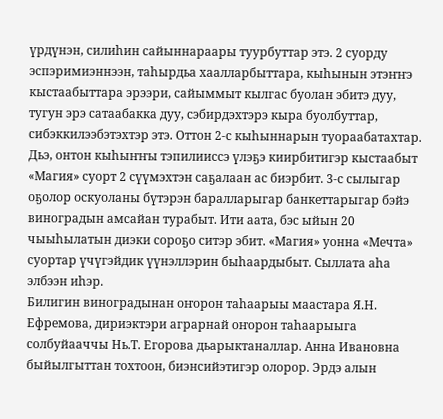үрдүнэн, силиһин сайыннараары туурбуттар этэ. 2 суорду эспэримиэннээн, таһырдьа хаалларбыттара, кыһынын этэҥҥэ кыстаабыттара эрээри, сайыммыт кылгас буолан эбитэ дуу, тугун эрэ сатаабакка дуу, сэбирдэхтэрэ кыра буолбуттар, сибэккилээбэтэхтэр этэ. Оттон 2-с кыһыннарын туораабатахтар. Дьэ, онтон кыһыҥҥы тэпилииссэ үлэҕэ киирбитигэр кыстаабыт «Магия» суорт 2 сүүмэхтэн саҕалаан ас биэрбит. 3-с сылыгар оҕолор оскуоланы бүтэрэн баралларыгар банкеттарыгар бэйэ виноградын амсайан турабыт. Ити аата, бэс ыйын 20 чыыһылатын диэки сороҕо ситэр эбит. «Магия» уонна «Мечта» суортар үчүгэйдик үүнэллэрин быһаардыбыт. Сыллата аһа элбээн иһэр.
Билигин виноградынан оҥорон таһаарыы маастара Я.Н. Ефремова, дириэктэри аграрнай оҥорон таһаарыыга солбуйааччы Нь.Т. Егорова дьарыктаналлар. Анна Ивановна быйылгыттан тохтоон, биэнсийэтигэр олорор. Эрдэ алын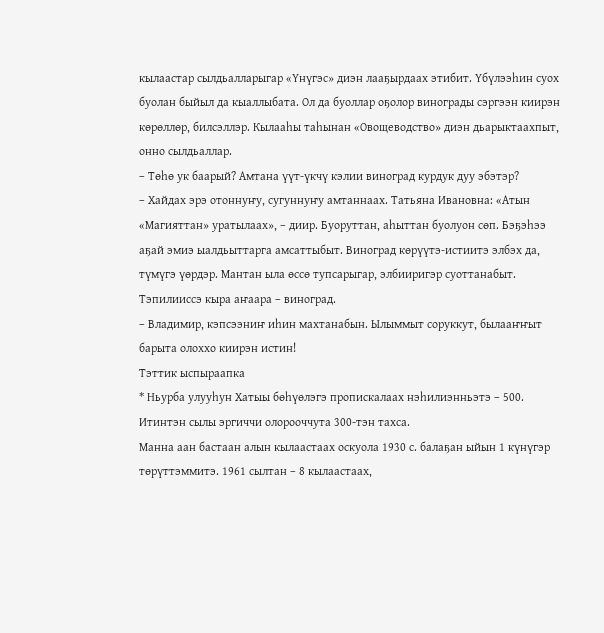кылаастар сылдьалларыгар «Үнүгэс» диэн лааҕырдаах этибит. Үбүлээһин суох буолан быйыл да кыаллыбата. Ол да буоллар оҕолор винограды сэргээн киирэн көрөллөр, билсэллэр. Кылааһы таһынан «Овощеводство» диэн дьарыктаахпыт, онно сылдьаллар.
– Төһө ук баарый? Амтана үүт-үкчү кэлии виноград курдук дуу эбэтэр?
– Хайдах эрэ отоннуҥу, сугуннуҥу амтаннаах. Татьяна Ивановна: «Атын «Магияттан» уратылаах», – диир. Буоруттан, аһыттан буолуон сөп. Бэҕэһээ аҕай эмиэ ыалдьыттарга амсаттыбыт. Виноград көрүүтэ-истиитэ элбэх да, түмүгэ үөрдэр. Мантан ыла өссө тупсарыгар, элбииригэр суоттанабыт. Тэпилииссэ кыра аҥаара – виноград.
– Владимир, кэпсээниҥ иһин махтанабын. Ылыммыт соруккут, былааҥҥыт барыта олоххо киирэн истин!
Тэттик ыспыраапка
* Ньурба улууһун Хатыы бөһүөлэгэ пропискалаах нэһилиэнньэтэ – 500. Итинтэн сылы эргиччи олорооччута 300-тэн тахса.
Манна аан бастаан алын кылаастаах оскуола 1930 с. балаҕан ыйын 1 күнүгэр төрүттэммитэ. 1961 сылтан – 8 кылаастаах,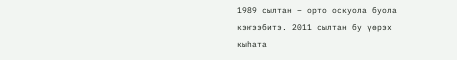1989 сылтан – орто оскуола буола кэҥээбитэ. 2011 сылтан бу үөрэх кыһата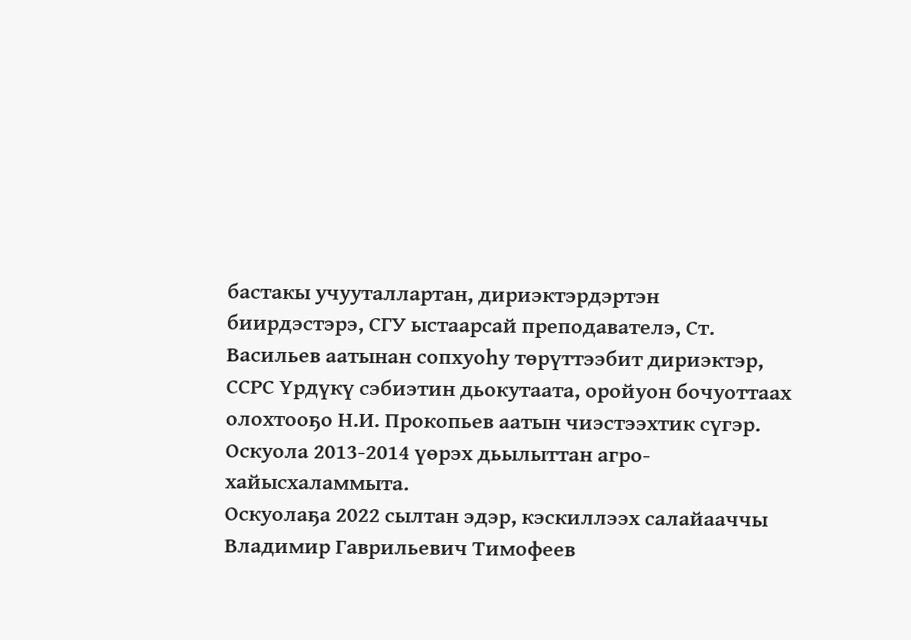бастакы учууталлартан, дириэктэрдэртэн биирдэстэрэ, СГУ ыстаарсай преподавателэ, Ст. Васильев аатынан сопхуоһу төрүттээбит дириэктэр, ССРС Үрдүкү сэбиэтин дьокутаата, оройуон бочуоттаах олохтооҕо Н.И. Прокопьев аатын чиэстээхтик сүгэр. Оскуола 2013-2014 үөрэх дьылыттан агро-хайысхаламмыта.
Оскуолаҕа 2022 сылтан эдэр, кэскиллээх салайааччы Владимир Гаврильевич Тимофеев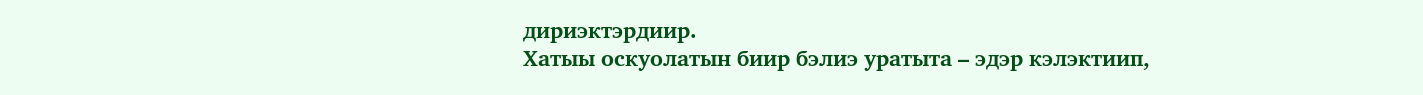дириэктэрдиир.
Хатыы оскуолатын биир бэлиэ уратыта – эдэр кэлэктиип,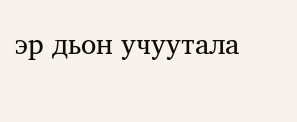эр дьон учуутала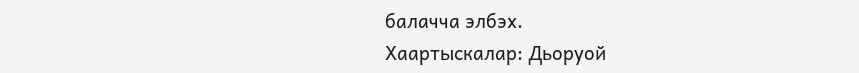балачча элбэх.
Хаартыскалар: Дьоруой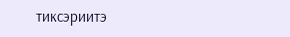тиксэриитэ